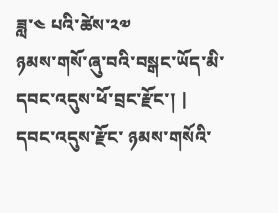ཟླ་༤ པའི་ཚེས་༢༧
ཉམས་གསོ་ཞུ་བའི་བསྒང་ཡོད་མི་ དབང་འདུས་ཕོ་བྲང་རྫོང་། |
དབང་འདུས་རྫོང་ ཉམས་གསོའི་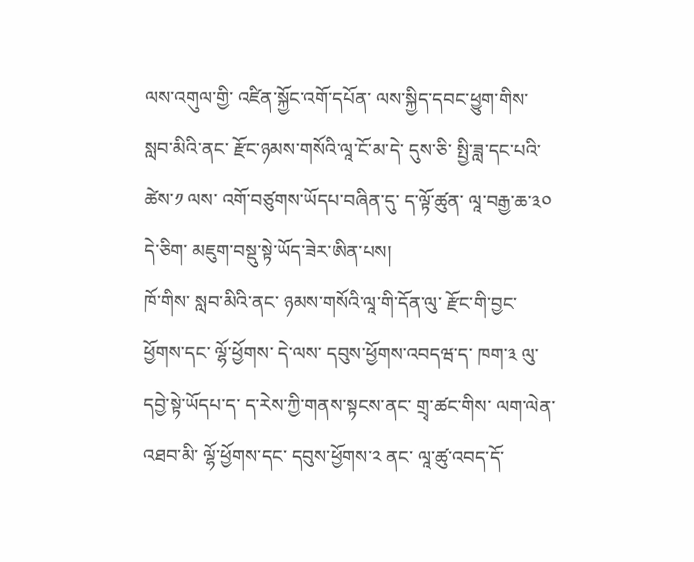ལས་འགུལ་གྱི་ འཛིན་སྐྱོང་འགོ་དཔོན་ ལས་སྐྱིད་དབང་ཕྱུག་གིས་ སླབ་མིའི་ནང་ རྫོང་ཉམས་གསོའི་ལཱ་ངོ་མ་དེ་ དུས་ཅི་ སྤྱི་ཟླ་དང་པའི་ ཚེས་༡ ལས་ འགོ་བཙུགས་ཡོདཔ་བཞིན་དུ་ ད་ལྟོ་ཚུན་ ལཱ་བརྒྱ་ཆ་༣༠ དེ་ཅིག་ མཇུག་བསྡུ་སྟེ་ཡོད་ཟེར་ཨིན་པས།
ཁོ་གིས་ སླབ་མིའི་ནང་ ཉམས་གསོའི་ལཱ་གི་དོན་ལུ་ རྫོང་གི་བྱང་ཕྱོགས་དང་ ལྷོ་ཕྱོགས་ དེ་ལས་ དབུས་ཕྱོགས་འབདཝ་ད་ ཁག་༣ ལུ་ དབྱེ་སྟེ་ཡོདཔ་ད་ ད་རེས་ཀྱི་གནས་སྟངས་ནང་ གྲྭ་ཚང་གིས་ ལག་ལེན་འཐབ་མི་ ལྷོ་ཕྱོགས་དང་ དབུས་ཕྱོགས་༢ ནང་ ལཱ་ཚུ་འབད་དོ་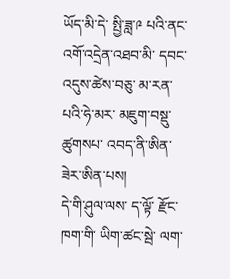ཡོད་མི་དེ་ སྤྱི་ཟླ་༩ པའི་ནང་ འགོ་འདྲེན་འཐབ་མི་ དབང་འདུས་ཚེས་བཅུ་ མ་རན་པའི་ཧེ་མར་ མཇུག་བསྡུ་ཚུགསཔ་ འབད་ནི་ཨིན་ཟེར་ཨིན་པས།
དེ་གི་ཤུལ་ལས་ ད་ལྟོ་ རྫོང་ཁག་གི་ ཡིག་ཚང་སྦེ་ ལག་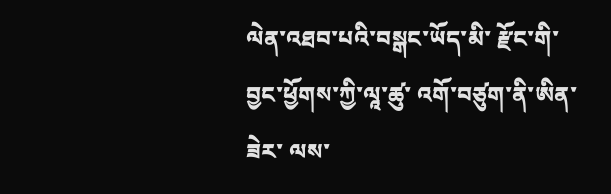ལེན་འཐབ་པའི་བསྒང་ཡོད་མི་ རྫོང་གི་ བྱང་ཕྱོགས་ཀྱི་ལཱ་ཚུ་ འགོ་བཙུག་ནི་ཨིན་ཟེར་ ལས་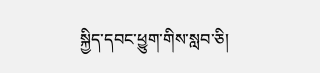སྐྱིད་དབང་ཕྱུག་གིས་སླབ་ཅི།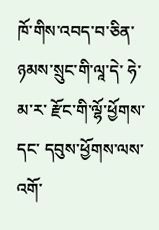ཁོ་གིས་འབད་བ་ཅིན་ ཉམས་སྲུང་གི་ལཱ་དེ་ ཧེ་མ་ར་ རྫོང་གི་ལྷོ་ཕྱོགས་དང་ དབུས་ཕྱོགས་ལས་ འགོ་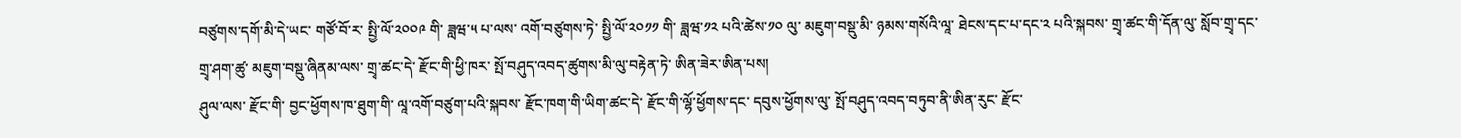བཙུགས་དགོ་མི་དེ་ཡང་ གཙོ་བོ་ར་ སྤྱི་ལོ་༢༠༠༩ གི་ ཟླཝ་༥ པ་ལས་ འགོ་བཙུགས་ཏེ་ སྤྱི་ལོ་༢༠༡༡ གི་ ཟླཝ་༡༢ པའི་ཚེས་༡༠ ལུ་ མཇུག་བསྡུ་མི་ ཉམས་གསོའི་ལཱ་ ཐེངས་དང་པ་དང་༢ པའི་སྐབས་ གྲྭ་ཚང་གི་དོན་ལུ་ སློབ་གྲྭ་དང་ གྲྭ་ཤག་ཚུ་ མཇུག་བསྡུ་ཞིནམ་ལས་ གྲྭ་ཚང་དེ་ རྫོང་གི་ཕྱི་ཁར་ སྤོ་བཤུད་འབད་ཚུགས་མི་ལུ་བརྟེན་ཏེ་ ཨིན་ཟེར་ཨིན་པས།
ཤུལ་ལས་ རྫོང་གི་ བྱང་ཕྱོགས་ཁ་ཐུག་གི་ ལཱ་འགོ་བཙུག་པའི་སྐབས་ རྫོང་ཁག་གི་ཡིག་ཚང་དེ་ རྫོང་གི་ལྷོ་ཕྱོགས་དང་ དབུས་ཕྱོགས་ལུ་ སྤོ་བཤུད་འབད་བཏུབ་ནི་ཨིན་རུང་ རྫོང་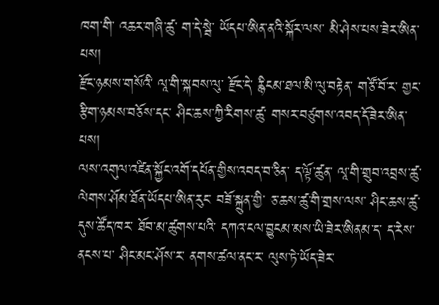ཁག་གི་ འཆར་གཞི་ཚུ་ ག་དེ་སྦེ་ ཡོདཔ་ཨིན་ནའི་སྐོར་ལས་ མི་ཤེས་པས་ཟེར་ཨིན་པས།
རྫོང་ཉམས་གསོའི་ ལཱ་གི་སྐབས་ལུ་ རྫོང་དེ་ རྙིངམ་ཐལ་མི་ལུ་བརྟེན་ གཙོ་བོ་ར་ གྱང་རྩིག་ཉམས་བཅོས་དང་ ཤིང་ཆས་ཀྱི་རིགས་ཚུ་ གསར་བཙུགས་འབད་དོ་ཟེར་ཨིན་པས།
ལས་འགུལ་འཛིན་སྐྱོང་འགོ་དཔོན་གྱིས་འབད་བ་ཅིན་ ད་ལྟོ་ཚུན་ ལཱ་གི་གྲུབ་འབྲས་ཚུ་ ལེགས་ཤོམ་ཐོན་ཡོདཔ་ཨིན་རུང་ བཟོ་སྐྲུན་གྱི་ ཅ་ཆས་ཚུ་གི་གྲས་ལས་ ཤིང་ཆས་ཚུ་ དུས་ཚོད་ཁར་ ཐོབ་མ་ཚུགས་པའི་ དཀའ་ངལ་བྱུངམ་མས་ཡི་ཟེར་ཨིནམ་ད་ ད་རེས་ནངས་པ་ ཤིང་མང་ཤོས་ར་ ནགས་ཚལ་ནང་ར་ ལུས་ཏེ་ཡོད་ཟེར་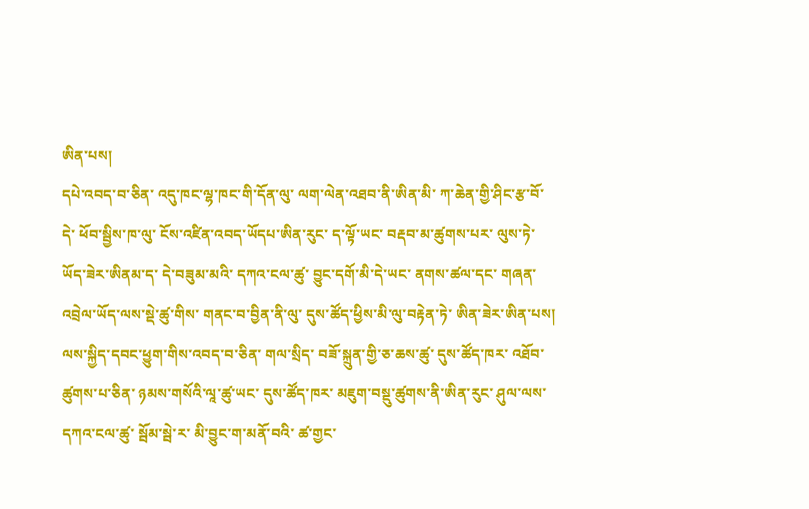ཨིན་པས།
དཔེ་འབད་བ་ཅིན་ འདུ་ཁང་ལྷ་ཁང་གི་དོན་ལུ་ ལག་ལེན་འཐབ་ནི་ཨིན་མི་ ཀ་ཆེན་གྱི་ཤིང་རྩ་བོ་དེ་ ཕོབ་སྦྱིས་ཁ་ལུ་ ངོས་འཛིན་འབད་ཡོདཔ་ཨིན་རུང་ ད་ལྟོ་ཡང་ བརྡབ་མ་ཚུགས་པར་ ལུས་ཏེ་ཡོད་ཟེར་ཨིནམ་ད་ དེ་བཟུམ་མའི་ དཀའ་ངལ་ཚུ་ བྱུང་དགོ་མི་དེ་ཡང་ ནགས་ཚལ་དང་ གཞན་འབྲེལ་ཡོད་ལས་སྡེ་ཚུ་གིས་ གནང་བ་བྱིན་ནི་ལུ་ དུས་ཚོད་ཕྱིས་མི་ལུ་བརྟེན་ཏེ་ ཨིན་ཟེར་ཨིན་པས།
ལས་སྐྱིད་དབང་ཕྱུག་གིས་འབད་བ་ཅིན་ གལ་སྲིད་ བཟོ་སྐྲུན་གྱི་ཅ་ཆས་ཚུ་ དུས་ཚོད་ཁར་ འཐོབ་ཚུགས་པ་ཅིན་ ཉམས་གསོའི་ལཱ་ཚུ་ཡང་ དུས་ཚོད་ཁར་ མཇུག་བསྡུ་ཚུགས་ནི་ཨིན་རུང་ ཤུལ་ལས་ དཀའ་ངལ་ཚུ་ སྦོམ་སྦེ་ར་ མི་བྱུང་ག་མནོ་བའི་ ཚ་གྱང་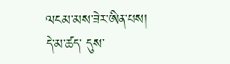ལངམ་མས་ཟེར་ཨིན་པས།
དེ་མ་ཚད་ དུས་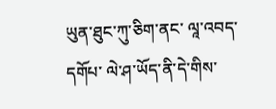ཡུན་ཐུང་ཀུ་ཅིག་ནང་ ལཱ་འབད་དགོཔ་ ལེ་ཤ་ཡོད་ནི་དེ་གིས་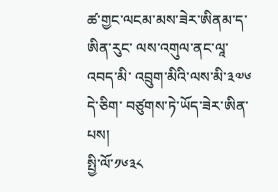ཚ་གྱང་ལངམ་མས་ཟེར་ཨིནམ་ད་ ཨིན་རུང་ ལས་འགུལ་ནང་ལཱ་འབད་མི་ འབྲུག་མིའི་ལས་མི་༣༧༦ དེ་ཅིག་ བཙུགས་ཏེ་ཡོད་ཟེར་ཨིན་པས།
སྤྱི་ལོ་༡༦༣༨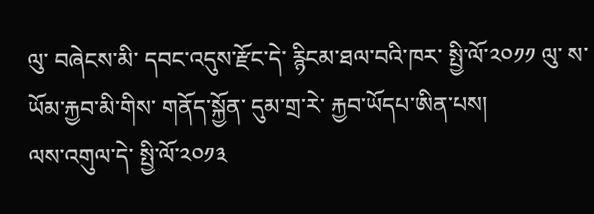ལུ་ བཞེངས་མི་ དབང་འདུས་རྫོང་དེ་ རྙིངམ་ཐལ་བའི་ཁར་ སྤྱི་ལོ་༢༠༡༡ ལུ་ ས་ཡོམ་རྐྱབ་མི་གིས་ གནོད་སྐྱོན་ དུམ་གྲ་རེ་ རྐྱབ་ཡོདཔ་ཨིན་པས།
ལས་འགུལ་དེ་ སྤྱི་ལོ་༢༠༡༣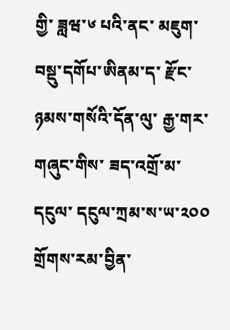གྱི་ ཟླཝ་༦ པའི་ནང་ མཇུག་བསྡུ་དགོཔ་ཨིནམ་ད་ རྫོང་ཉམས་གསོའི་དོན་ལུ་ རྒྱ་གར་གཞུང་གིས་ ཟད་འགྲོ་མ་དངུལ་ དངུལ་ཀྲམ་ས་ཡ་༢༠༠ གྲོགས་རམ་བྱིན་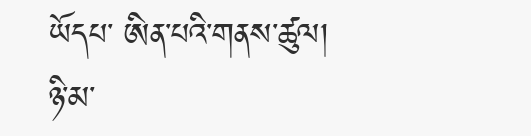ཡོདཔ་ ཨིན་པའི་གནས་ཚུལ།
ཉི་མ་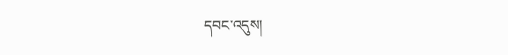དབང་འདུས།